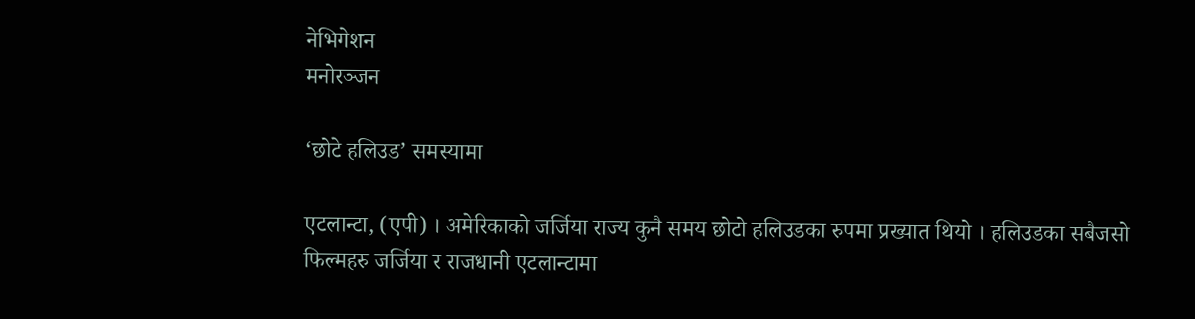नेभिगेशन
मनोरञ्जन

‘छोटे हलिउड’ समस्यामा

एटलान्टा, (एपी) । अमेरिकाको जर्जिया राज्य कुनै समय छोटो हलिउडका रुपमा प्रख्यात थियो । हलिउडका सबैजसो फिल्महरु जर्जिया र राजधानी एटलान्टामा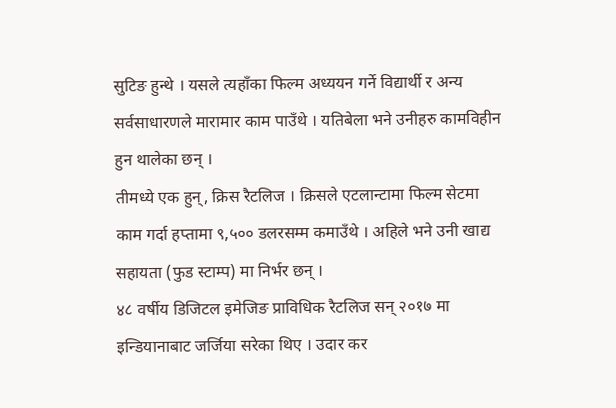सुटिङ हुन्थे । यसले त्यहाँका फिल्म अध्ययन गर्ने विद्यार्थी र अन्य सर्वसाधारणले मारामार काम पाउँथे । यतिबेला भने उनीहरु कामविहीन हुन थालेका छन् ।
तीमध्ये एक हुन्, क्रिस रैटलिज । क्रिसले एटलान्टामा फिल्म सेटमा काम गर्दा हप्तामा ९,५०० डलरसम्म कमाउँथे । अहिले भने उनी खाद्य सहायता (फुड स्टाम्प) मा निर्भर छन् ।
४८ वर्षीय डिजिटल इमेजिङ प्राविधिक रैटलिज सन् २०१७ मा इन्डियानाबाट जर्जिया सरेका थिए । उदार कर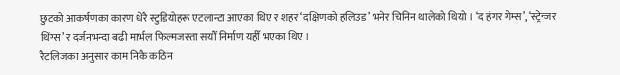छुटको आकर्षणका कारण धेरै स्टुडियोहरू एटलान्टा आएका थिए र शहर ‘दक्षिणको हलिउड’ भनेर चिनिन थालेको थियो । ‘द हंगर गेम्स’, ‘स्ट्रेन्जर थिंग्स’ र दर्जनभन्दा बढी मार्भल फिल्मजस्ता सयौँ निर्माण यहीँ भएका थिए ।
रैटलिजका अनुसार काम निकै कठिन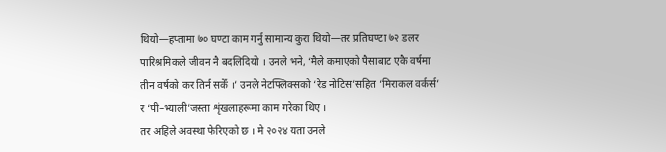थियो—हप्तामा ७० घण्टा काम गर्नु सामान्य कुरा थियो—तर प्रतिघण्टा ७२ डलर पारिश्रमिकले जीवन नै बदलिदियो । उनले भने, ‘मैले कमाएको पैसाबाट एकै वर्षमा तीन वर्षको कर तिर्न सकेँ ।’ उनले नेटफ्लिक्सको ‘रेड नोटिस’सहित ‘मिराकल वर्कर्स’ र ‘पी–भ्याली’जस्ता शृंखलाहरूमा काम गरेका थिए ।
तर अहिले अवस्था फेरिएको छ । मे २०२४ यता उनले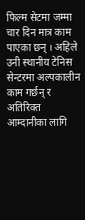फिल्म सेटमा जम्मा चार दिन मात्र काम पाएका छन् । अहिले उनी स्थानीय टेनिस सेन्टरमा अल्पकालीन काम गर्छन् र अतिरिक्त आम्दानीका लागि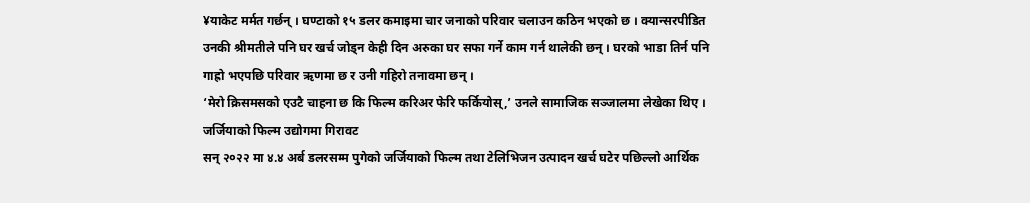¥याकेट मर्मत गर्छन् । घण्टाको १५ डलर कमाइमा चार जनाको परिवार चलाउन कठिन भएको छ । क्यान्सरपीडित  उनकी श्रीमतीले पनि घर खर्च जोड्न केही दिन अरुका घर सफा गर्ने काम गर्न थालेकी छन् । घरको भाडा तिर्न पनि गाह्रो भएपछि परिवार ऋणमा छ र उनी गहिरो तनावमा छन् ।
‘मेरो क्रिसमसको एउटै चाहना छ कि फिल्म करिअर फेरि फर्कियोस्,’ उनले सामाजिक सञ्जालमा लेखेका थिए ।
जर्जियाको फिल्म उद्योगमा गिरावट
सन् २०२२ मा ४.४ अर्ब डलरसम्म पुगेको जर्जियाको फिल्म तथा टेलिभिजन उत्पादन खर्च घटेर पछिल्लो आर्थिक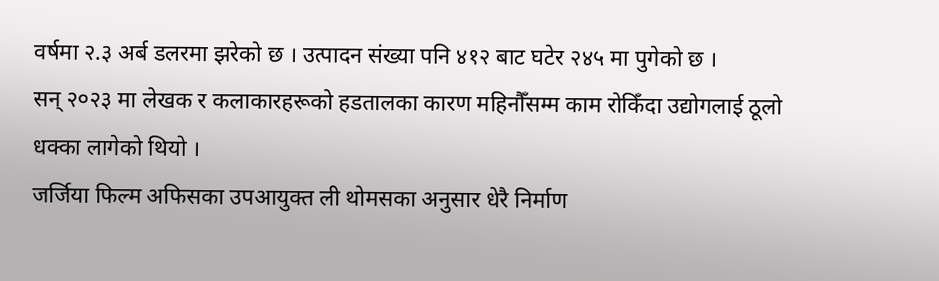वर्षमा २.३ अर्ब डलरमा झरेको छ । उत्पादन संख्या पनि ४१२ बाट घटेर २४५ मा पुगेको छ ।
सन् २०२३ मा लेखक र कलाकारहरूको हडतालका कारण महिनौँसम्म काम रोकिँदा उद्योगलाई ठूलो धक्का लागेको थियो ।
जर्जिया फिल्म अफिसका उपआयुक्त ली थोमसका अनुसार धेरै निर्माण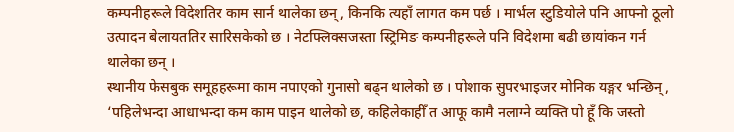कम्पनीहरूले विदेशतिर काम सार्न थालेका छन्, किनकि त्यहाँ लागत कम पर्छ । मार्भल स्टुडियोले पनि आफ्नो ठूलो उत्पादन बेलायततिर सारिसकेको छ । नेटफ्लिक्सजस्ता स्ट्रिमिङ कम्पनीहरूले पनि विदेशमा बढी छायांकन गर्न थालेका छन् ।
स्थानीय फेसबुक समूहहरूमा काम नपाएको गुनासो बढ्न थालेको छ । पोशाक सुपरभाइजर मोनिक यङ्गर भन्छिन्, ‘पहिलेभन्दा आधाभन्दा कम काम पाइन थालेको छ, कहिलेकाहीँ त आफू कामै नलाग्ने व्यक्ति पो हूँ कि जस्तो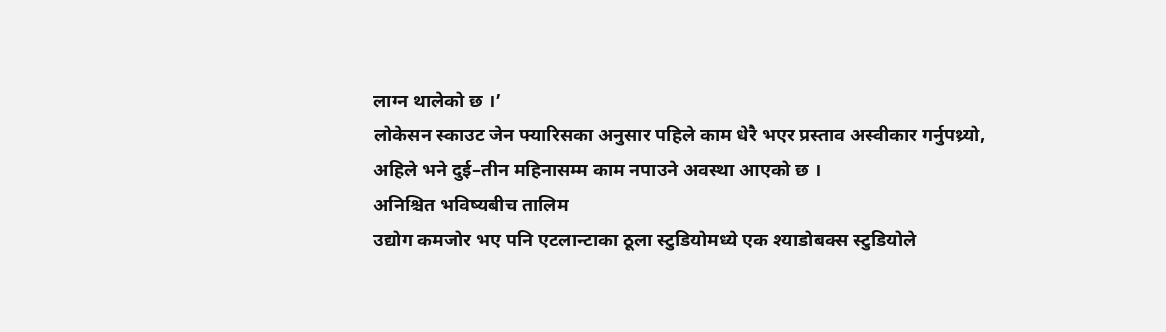लाग्न थालेको छ ।’
लोकेसन स्काउट जेन फ्यारिसका अनुसार पहिले काम धेरै भएर प्रस्ताव अस्वीकार गर्नुपथ्र्यो, अहिले भने दुई–तीन महिनासम्म काम नपाउने अवस्था आएको छ ।
अनिश्चित भविष्यबीच तालिम
उद्योग कमजोर भए पनि एटलान्टाका ठूला स्टुडियोमध्ये एक श्याडोबक्स स्टुडियोले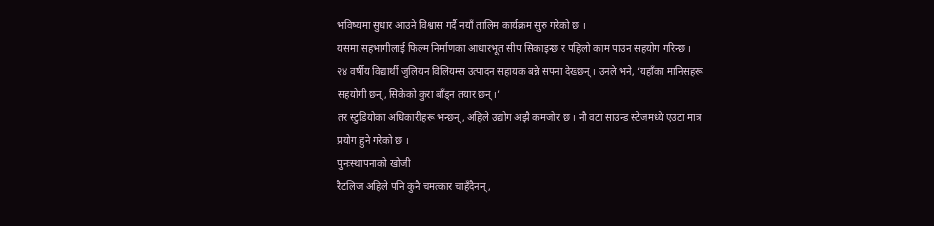भविष्यमा सुधार आउने विश्वास गर्दै नयाँ तालिम कार्यक्रम सुरु गरेको छ ।
यसमा सहभागीलाई फिल्म निर्माणका आधारभूत सीप सिकाइन्छ र पहिलो काम पाउन सहयोग गरिन्छ ।
२४ वर्षीय विद्यार्थी जुलियन विलियम्स उत्पादन सहायक बन्ने सपना देख्छन् । उनले भने, ‘यहाँका मानिसहरू सहयोगी छन्, सिकेको कुरा बाँड्न तयार छन् ।’
तर स्टुडियोका अधिकारीहरू भन्छन्, अहिले उद्योग अझै कमजोर छ । नौ वटा साउन्ड स्टेजमध्ये एउटा मात्र प्रयोग हुने गरेको छ ।
पुनःस्थापनाको खोजी
रैटलिज अहिले पनि कुनै चमत्कार चाहँदैनन्,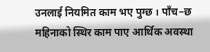उनलाई नियमित काम भए पुग्छ । पाँच–छ महिनाको स्थिर काम पाए आर्थिक अवस्था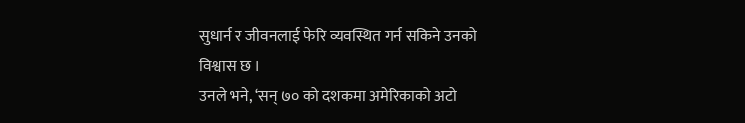सुधार्न र जीवनलाई फेरि व्यवस्थित गर्न सकिने उनको विश्वास छ ।
उनले भने, ‘सन् ७० को दशकमा अमेरिकाको अटो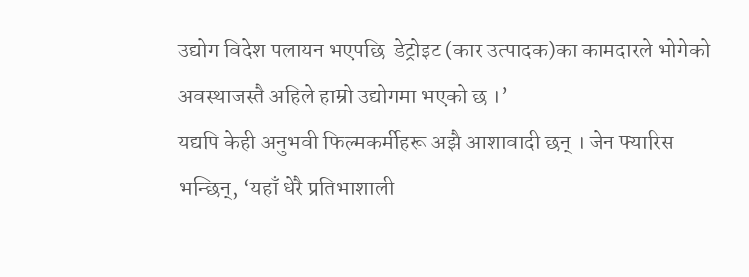उद्योग विदेश पलायन भएपछि  डेट्रोइट (कार उत्पादक)का कामदारले भोगेको अवस्थाजस्तै अहिले हाम्रो उद्योगमा भएको छ ।’
यद्यपि केही अनुभवी फिल्मकर्मीहरू अझै आशावादी छन् । जेन फ्यारिस भन्छिन्, ‘यहाँ धेरै प्रतिभाशाली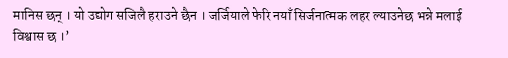मानिस छन् । यो उद्योग सजिलै हराउने छैन । जर्जियाले फेरि नयाँ सिर्जनात्मक लहर ल्याउनेछ भन्ने मलाई विश्वास छ ।’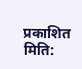प्रकाशित मिति: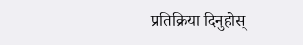प्रतिक्रिया दिनुहोस्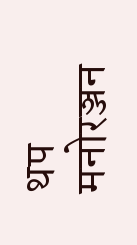थप मनोरञ्जन